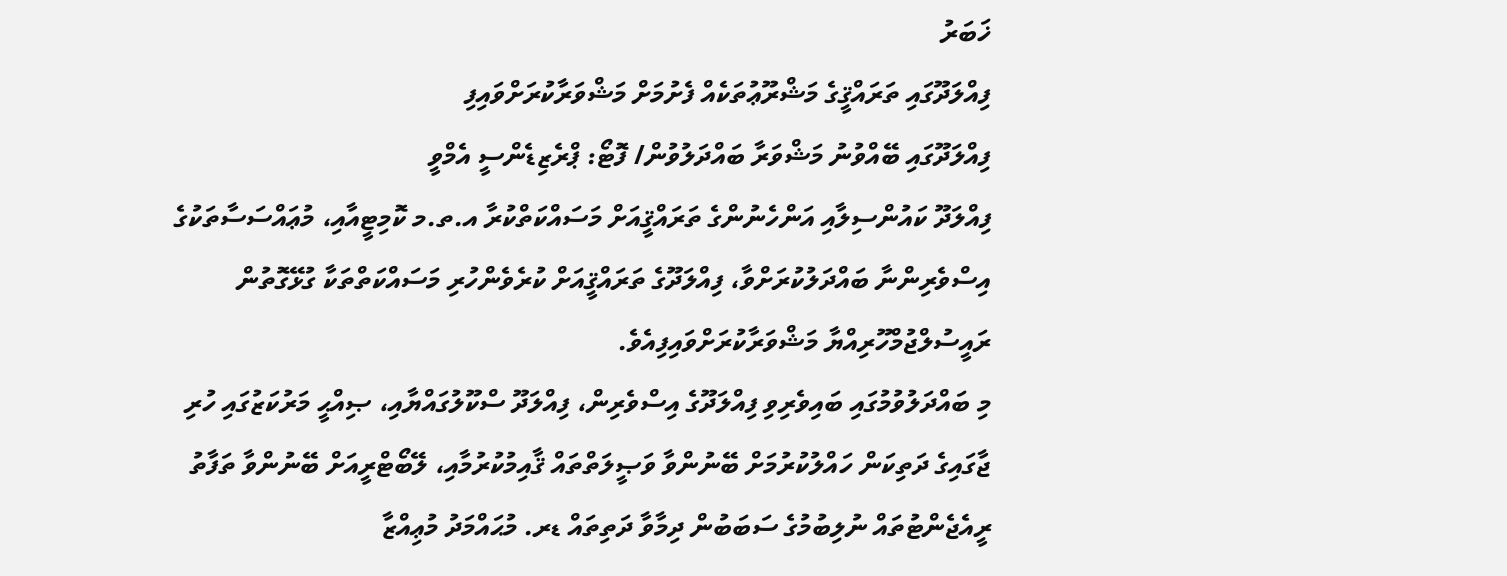ޚަބަރު
ފިއްލަދޫގައި ތަރައްޤީގެ މަޝްރޫޢުތަކެއް ފެށުމަށް މަޝްވަރާކުރަށްވައިފި
ފިއްލަދޫގައި ބޭއްވުނު މަޝްވަރާ ބައްދަލުވުން/ ފޮޓޯ: ޕްރެޒިޑެންސީ އެމްވީ
ފިއްލަދޫ ކައުންސިލާއި އަންހެނުންގެ ތަރައްޤީއަށް މަސައްކަތްކުރާ އ.ތ.މ ކޮމިޓީއާއި، މުޢައްސަސާތަކުގެ އިސްވެރިންނާ ބައްދަލުކުރަށްވާ، ފިއްލަދޫގެ ތަރައްޤީއަށް ކުރެވެންހުރި މަސައްކަތްތަކާ ގުޅޭގޮތުން ރައީސުލްޖުމްހޫރިއްޔާ މަޝްވަރާކުރަށްވައިފިއެވެ.
މި ބައްދަލުވުމުގައި ބައިވެރިވި ފިއްލަދޫގެ އިސްވެރިން، ފިއްލަދޫ ސްކޫލުގައްޔާއި، ޞިއްޙީ މަރުކަޒުގައި ހުރި ޖާގައިގެ ދަތިކަން ހައްލުކުރުމަށް ބޭނުންވާ ވަޞީލަތްތައް ޤާއިމުކުރުމާއި، ލޭބޯޓްރީއަށް ބޭނުންވާ ތަފާތު ރީއެޖެންޓުތައް ނުލިބުމުގެ ސަބަބުން ދިމާވާ ދަތިތައް ޑރ. މުޙައްމަދު މުޢިއްޒާ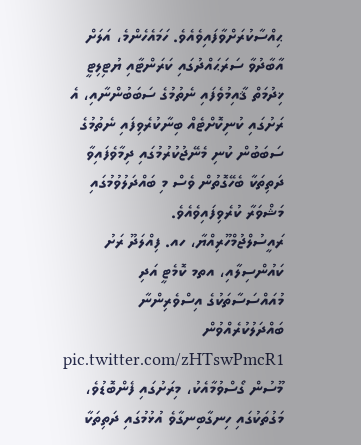ޙިއްސާކުރަށްވާފައިވެއެވެ. ހަމައެހެންމެ، އަލަށް އާބާދުވާ ސަރަޙައްދުގައި ކަރަންޓާއި ޔުޓިލިޓީ ޚިދުމަތް ޤާއިމުވެފައި ނެތުމުގެ ސަބަބުންނާއި، އެ ރަށުގައި ކުނިކޮށްޓެއް ބިނާކުރެވިފައި ނެތުމުގެ ސަބަބުން ކުނި މެނޭޖުކުރުމުގައި ދިމާވެފައިވާ ދަތިތަކާ ބެހޭގޮތުން ވެސް މި ބައްދަލުވުމުގައި މަޝްވަރާ ކުރެވިފައިވެއެވެ.
ރައީސުލްޖުމްހޫރިއްޔާ، ހއ. ފިއްލަދޫ ރަށު ކައުންސިލާއި، އތމ ކޮމެޓީ އަދި މުއައްސަސާތަކުގެ އިސްވެރިންނާ ބައްދަލުކުރެއްވުން pic.twitter.com/zHTswPmcR1
މޫސުން ގޯސްވުމާއެކު، މިރަށުގައި ފެންބޮޑުވެ، މަގުތަކުގައި ހިނގާބިނގާވެ އުޅުމުގައި ދަތިތަކާ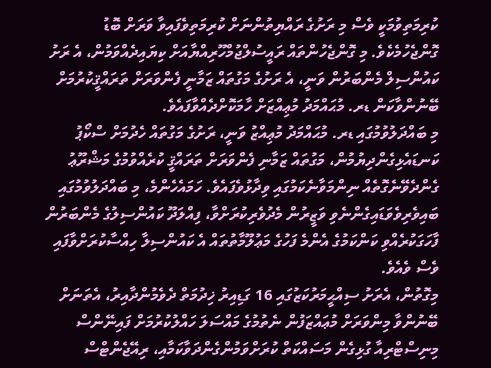ކުރިމަތިވުމަކީ ވެސް މި ރަށުގެ ރައްޔިތުންނަށް ކުރިމަތިވެފައިވާ ވަރަށް ބޮޑު ގޮންޖެހުމެކެވެ. މި ގޮންޖެހުންތައް ރައީސުލްޖުމްހޫރިއްޔާއަށް ކިޔައިދެއްވަމުން، އެ ރަށު ކައުންސިލް މެންބަރުން ވަނީ، އެ ރަށުގެ މަގުތައް ޒަމާނީ ފެންވަރަށް ތަރައްޤީކުރުމަށް ބޭނުންވާކަން ޑރ. މުޙައްމަދު މުޢިއްޒަށް ހާމަކޮށްދެއްވާފައެވެ.
މި ބައްދަލުވުމުގައި ޑރ. މުޙައްމަދު މުޢިއްޒު ވަނީ، ރަށުގެ މަގުތައް ހެދުމަށް ސްކޯޕު ކަނޑައެޅިގެންދިޔުމުން، މަގުތައް ޒަމާނި ފެންވަރަށް ތަރައްޤީ ކުރެއްވުމުގެ މަޝްރޫޢު ގެންދެވޭނެގޮތެއް ނިންމަވާނެކަމުގައި ވިދާޅުވެފައެވެ. ހަމައެހެންމެ، މި ބައްދަލުވުމުގައި ބައިވެރިވެވަޑައިގެންނެވި ވަޒީރުން މެދުވެރިކުރަށްވާ، ފިއްލަދޫ ކައުންސިލުގެ މެންބަރުން ފާހަގަކުރެއްވި ކަންކަމުގެ އެންމެ ފަހުގެ މަޢުލޫމާތުތައް އެ ކައުންސިލާ ހިއްސާކުރަށްވާފައި ވެސް ވެއެވެ.
މިގޮތުން، އެރަށު ސިއްޙީމަރުކަޒުގައި 16 ގަޑިއިރު ޚިދުމަތް ދެވެމުންދާއިރު، އެތަނަށް ބޭނުންވާ މިންވަރަށް މުޢައްޒަފުން ނެތުމުގެ މައްސަލަ ހައްލުކުރުމަށް ފައިނޭންސް މިނިސްޓްރިއާ ގުޅިގެން މަސައްކަތް ކުރަށްވަމުންގެންދަވާކަމާއި، ރިއޭޖެންޓްސް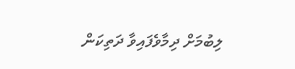ލިބުމަށް ދިމާވެފައިވާ ދަތިކަން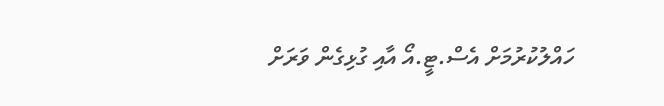ހައްލުކުރުމަށް އެސް.ޓީ.އޯ އާއި ގުޅިގެން ވަރަށް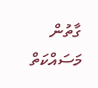ގާތުން މަސައްކަތް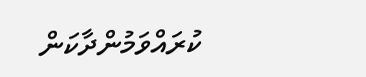ކުރައްވަމުންދާކަން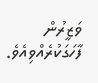ވަޒީރުން ފާހަގަކުރެއްވިއެވެ.